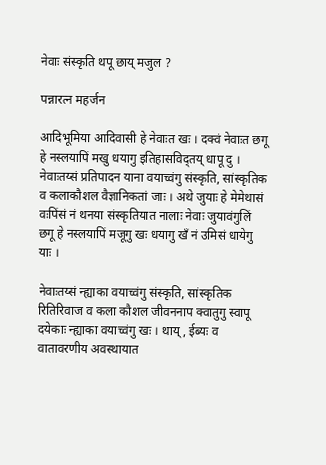नेवाः संस्कृति थपू छाय् मजुल ?

पन्नारत्न महर्जन

आदिभूमिया आदिवासी हे नेवाःत खः । दक्वं नेवाःत छगू हे नस्लयापिं मखु धयागु इतिहासविद्तय् धापू दु । नेवाःतय्सं प्रतिपादन याना वयाच्वंगु संस्कृति, सांस्कृतिक व कलाकौशल वैज्ञानिकतां जाः । अथे जुयाः हे मेमेथासं वःपिंसं नं थनया संस्कृतियात नालाः नेवाः जुयावंगुलिं छगू हे नस्लयापिं मजूगु खः धयागु खँ नं उमिसं धायेगु याः ।

नेवाःतय्सं न्ह्याका वयाच्वंगु संस्कृति, सांस्कृतिक रितिरिवाज व कला कौशल जीवननाप क्वातुगु स्वापू दयेकाः न्ह्याका वयाच्वंगु खः । थाय्, ईब्यः व वातावरणीय अवस्थायात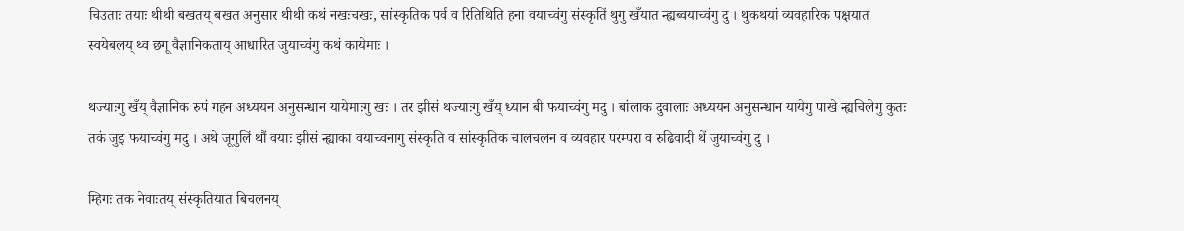चिउताः तयाः थीथी बखतय् बखत अनुसार थीथी कथं नखःचखः, सांस्कृतिक पर्व व रितिथिति हना वयाच्वंगु संस्कृतिं थुगु खँयात न्ह्यब्वयाच्वंगु दु । थुकथयां व्यवहारिक पक्षयात स्वयेबलय् थ्व छगू वैज्ञानिकताय् आधारित जुयाच्वंगु कथं कायेमाः ।

थज्याःगु खँय् वैज्ञानिक रुपं गहन अध्ययन अनुसन्धान यायेमाःगु खः । तर झीसं थज्याःगु खँय् ध्यान बी फयाच्वंगु मदु । बांलाक दुवालाः अध्ययन अनुसन्धान यायेगु पाखे न्ह्यचिलेगु कुतः तकं जुइ फयाच्वंगु मदु । अथे जूगुलिं थौं वयाः झीसं न्ह्याका वयाच्वनागु संस्कृति व सांस्कृतिक चालचलन व व्यवहार परम्परा व रुढिवादी थें जुयाच्वंगु दु ।

म्हिगः तक नेवाःतय् संस्कृतियात बिचलनय्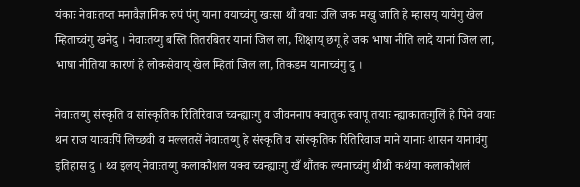यंकाः नेवाःतय्त मनावैज्ञानिक रुपं पंगु याना वयाच्वंगु खःसा थौं वयाः उलि जक मखु जाति हे म्हासय् यायेगु खेल म्हिताच्वंगु खनेदु । नेवाःतय्गु बस्ति तितरबितर यानां जिल ला, शिक्षाय् छगू हे जक भाषा नीति लादे यानां जिल ला, भाषा नीतिया कारणं हे लोकसेवाय् खेल म्हितां जिल ला, तिकडम यानाच्वंगु दु ।

नेवाःतय्गु संस्कृति व सांस्कृतिक रितिरिवाज च्वन्ह्याःगु व जीवननाप क्वातुक स्वापू तयाः न्ह्याकातःगुलिं हे पिने वयाः थन राज याःवःपिं लिच्छवी व मल्लतसें नेवाःतय्गु हे संस्कृति व सांस्कृतिक रितिरिवाज माने यानाः शासन यानावंगु इतिहास दु । थ्व इलय् नेवाःतय्गु कलाकौशल यक्व च्वन्ह्याःगु खँ थौंतक ल्यनाच्वंगु थीथी कथंया कलाकौशलं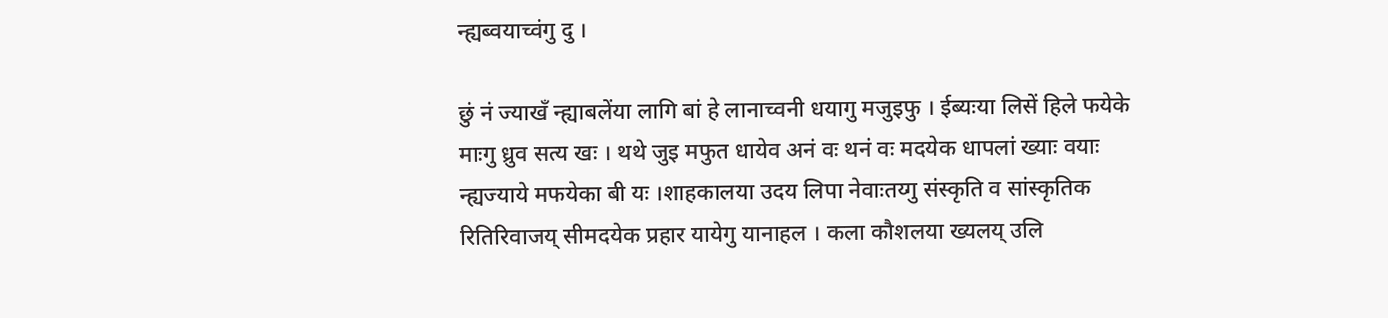न्ह्यब्वयाच्वंगु दु ।

छुं नं ज्याखँ न्ह्याबलेंया लागि बां हे लानाच्वनी धयागु मजुइफु । ईब्यःया लिसें हिले फयेके माःगु ध्रुव सत्य खः । थथे जुइ मफुत धायेव अनं वः थनं वः मदयेक धापलां ख्याः वयाः न्ह्यज्याये मफयेका बी यः ।शाहकालया उदय लिपा नेवाःतय्गु संस्कृति व सांस्कृतिक रितिरिवाजय् सीमदयेक प्रहार यायेगु यानाहल । कला कौशलया ख्यलय् उलि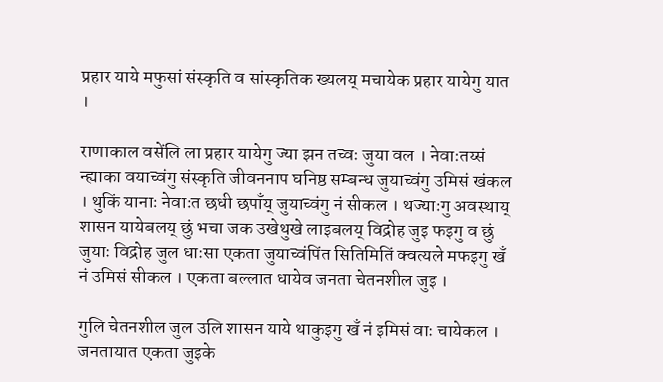प्रहार याये मफुसां संस्कृति व सांस्कृतिक ख्यलय् मचायेक प्रहार यायेगु यात ।

राणाकाल वसेंलि ला प्रहार यायेगु ज्या झन तच्वः जुया वल । नेवाःतय्सं न्ह्याका वयाच्वंगु संस्कृति जीवननाप घनिष्ठ सम्बन्ध जुयाच्वंगु उमिसं खंकल । थुकिं यानाः नेवाःत छधी छपाँय् जुयाच्वंगु नं सीकल । थज्याःगु अवस्थाय् शासन यायेबलय् छुं भचा जक उखेथुखे लाइबलय् विद्रोह जुइ फइगु व छुं जुयाः विद्रोह जुल धाःसा एकता जुयाच्वंपिंत सितिमितिं क्वत्यले मफइगु खँ नं उमिसं सीकल । एकता बल्लात धायेव जनता चेतनशील जुइ ।

गुलि चेतनशील जुल उलि शासन याये थाकुइगु खँ नं इमिसं वाः चायेकल । जनतायात एकता जुइके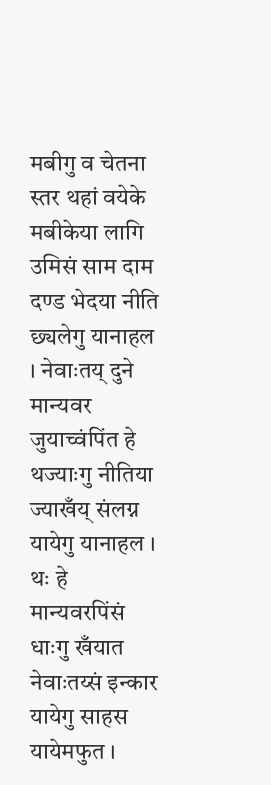मबीगु व चेतना स्तर थहां वयेके मबीकेया लागि उमिसं साम दाम दण्ड भेदया नीति छ्यलेगु यानाहल । नेवाःतय् दुने मान्यवर जुयाच्वंपिंत हे थज्याःगु नीतिया ज्याखँय् संलग्न यायेगु यानाहल । थः हे मान्यवरपिंसं धाःगु खँयात नेवाःतय्सं इन्कार यायेगु साहस यायेमफुत ।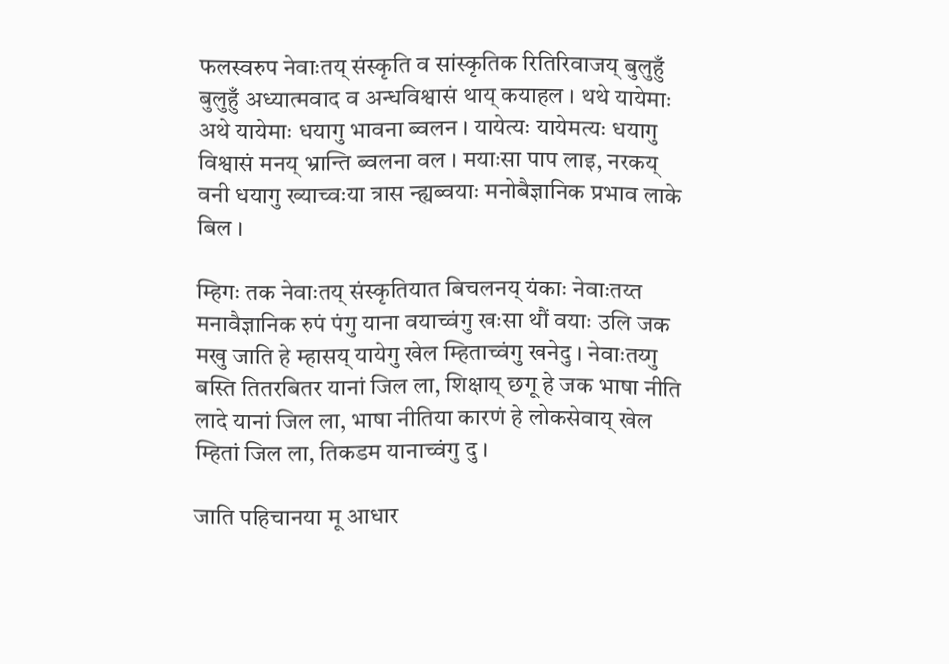फलस्वरुप नेवाःतय् संस्कृति व सांस्कृतिक रितिरिवाजय् बुलुहुँ बुलुहुँ अध्यात्मवाद व अन्धविश्वासं थाय् कयाहल । थथे यायेमाः अथे यायेमाः धयागु भावना ब्वलन । यायेत्यः यायेमत्यः धयागु विश्वासं मनय् भ्रान्ति ब्वलना वल । मयाःसा पाप लाइ, नरकय् वनी धयागु ख्याच्वःया त्रास न्ह्यब्वयाः मनोबैज्ञानिक प्रभाव लाके बिल ।

म्हिगः तक नेवाःतय् संस्कृतियात बिचलनय् यंकाः नेवाःतय्त मनावैज्ञानिक रुपं पंगु याना वयाच्वंगु खःसा थौं वयाः उलि जक मखु जाति हे म्हासय् यायेगु खेल म्हिताच्वंगु खनेदु । नेवाःतय्गु बस्ति तितरबितर यानां जिल ला, शिक्षाय् छगू हे जक भाषा नीति लादे यानां जिल ला, भाषा नीतिया कारणं हे लोकसेवाय् खेल म्हितां जिल ला, तिकडम यानाच्वंगु दु ।

जाति पहिचानया मू आधार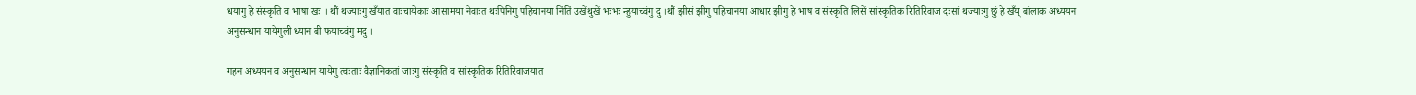धयागु हे संस्कृति व भाषा खः । थौं थज्याःगु खँयात वाःचायेकाः आसामया नेवाःत थःपिनिगु पहिचानया निंतिं उखेंथुखें भःभः न्हुयाच्वंगु दु ।थौं झीसं झीगु पहिचानया आधार झीगु हे भाष व संस्कृति लिसें सांस्कृतिक रितिरिवाज दःसां थज्याःगु छुं हे खँय् बांलाक अध्ययन अनुसन्धान यायेगुली ध्यान बी फयाच्वंगु मदु ।

गहन अध्ययन व अनुसन्धान यायेगु त्वःताः वैज्ञानिकतां जाःगु संस्कृति व सांस्कृतिक रितिरिवाजयात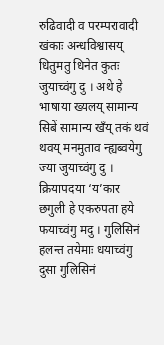रुढिवादी व परम्परावादी खंकाः अन्धविश्वासय् धितुमतु धिनेत कुतः जुयाच्वंगु दु । अथे हे भाषाया ख्यलय् सामान्य सिबें सामान्य खँय् तकं थवं थवय् मनमुताव न्ह्यब्वयेगु ज्या जुयाच्वंगु दु । क्रियापदया ‘य’कार छगुली हे एकरुपता हये फयाच्वंगु मदु । गुलिसिनं हलन्त तयेमाः धयाच्वंगु दुसा गुलिसिनं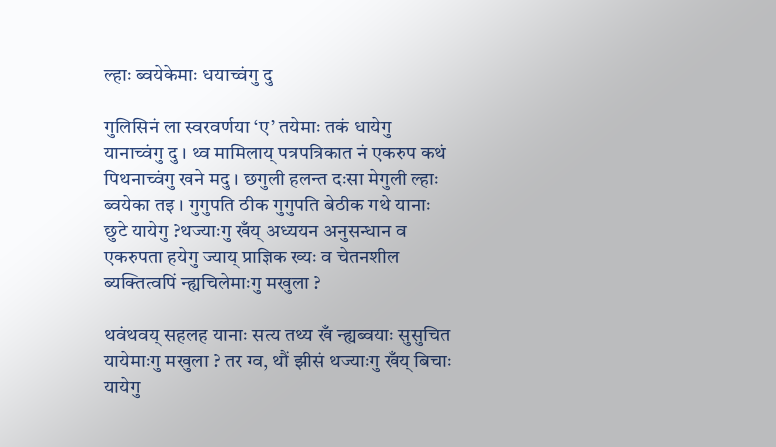ल्हाः ब्वयेकेमाः धयाच्वंगु दु

गुलिसिनं ला स्वरवर्णया ‘ए’ तयेमाः तकं धायेगु यानाच्वंगु दु । थ्व मामिलाय् पत्रपत्रिकात नं एकरुप कथं पिथनाच्वंगु खने मदु । छगुली हलन्त दःसा मेगुली ल्हाः ब्वयेका तइ । गुगुपति ठीक गुगुपति बेठीक गथे यानाः छुटे यायेगु ?थज्याःगु खँय् अध्ययन अनुसन्धान व एकरुपता हयेगु ज्याय् प्राज्ञिक ख्यः व चेतनशील ब्यक्तित्वपिं न्ह्यचिलेमाःगु मखुला ?

थवंथवय् सहलह यानाः सत्य तथ्य खँ न्ह्यब्वयाः सुसुचित यायेमाःगु मखुला ? तर ग्व, थौं झीसं थज्याःगु खँय् बिचाः यायेगु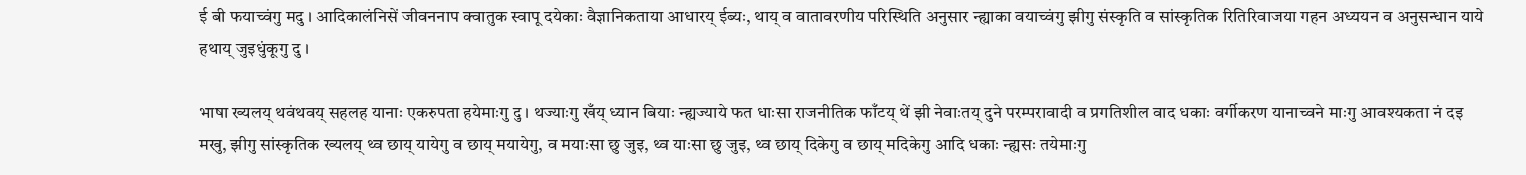ई बी फयाच्वंगु मदु । आदिकालंनिसें जीवननाप क्वातुक स्वापू दयेकाः वैज्ञानिकताया आधारय् ईब्यः, थाय् व वातावरणीय परिस्थिति अनुसार न्ह्याका वयाच्वंगु झीगु संस्कृति व सांस्कृतिक रितिरिवाजया गहन अध्ययन व अनुसन्धान याये हथाय् जुइधुंकूगु दु ।

भाषा ख्यलय् थवंथवय् सहलह यानाः एकरुपता हयेमाःगु दु । थज्याःगु खँय् ध्यान बियाः न्ह्यज्याये फत धाःसा राजनीतिक फाँटय् थें झी नेवाःतय् दुने परम्परावादी व प्रगतिशील वाद धकाः वर्गीकरण यानाच्वने माःगु आवश्यकता नं दइ मखु, झीगु सांस्कृतिक ख्यलय् थ्व छाय् यायेगु व छाय् मयायेगु, व मयाःसा छु जुइ, थ्व याःसा छु जुइ, थ्व छाय् दिकेगु व छाय् मदिकेगु आदि धकाः न्ह्यसः तयेमाःगु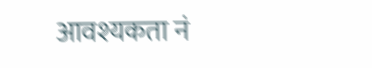आवश्यकता नं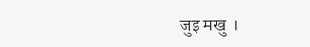जुइ मखु ।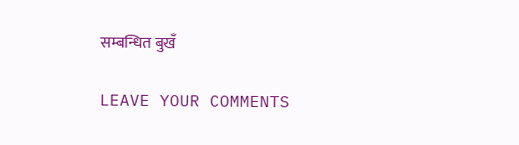सम्बन्धित बुखँ

LEAVE YOUR COMMENTS